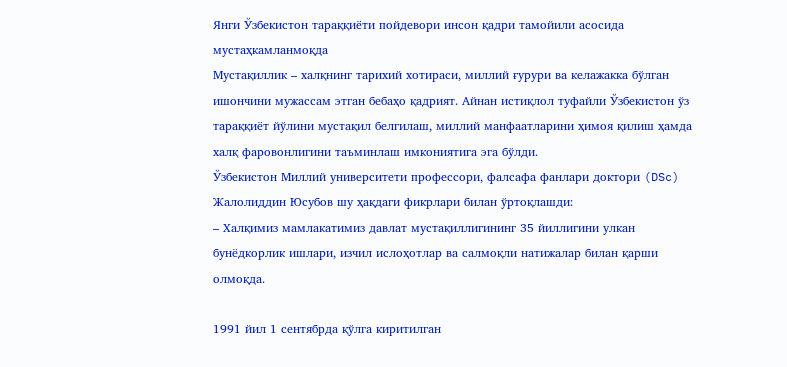Янги Ўзбекистон тараққиёти пойдевори инсон қадри тамойили асосида мустаҳкамланмоқда
Мустақиллик – халқнинг тарихий хотираси, миллий ғурури ва келажакка бўлган ишончини мужассам этган бебаҳо қадрият. Айнан истиқлол туфайли Ўзбекистон ўз тараққиёт йўлини мустақил белгилаш, миллий манфаатларини ҳимоя қилиш ҳамда халқ фаровонлигини таъминлаш имкониятига эга бўлди.
Ўзбекистон Миллий университети профессори, фалсафа фанлари доктори (DSc) Жалолиддин Юсубов шу ҳақдаги фикрлари билан ўртоқлашди:
– Халқимиз мамлакатимиз давлат мустақиллигининг 35 йиллигини улкан бунёдкорлик ишлари, изчил ислоҳотлар ва салмоқли натижалар билан қарши олмоқда.

1991 йил 1 сентябрда қўлга киритилган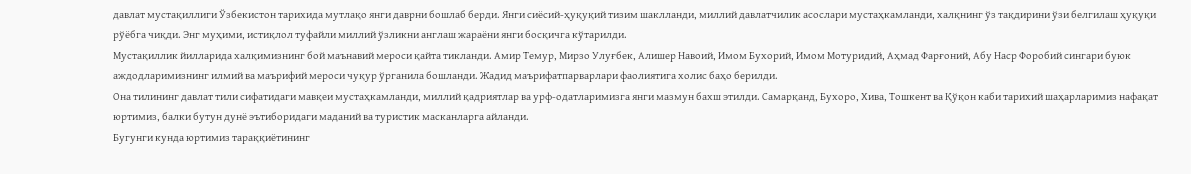давлат мустақиллиги Ўзбекистон тарихида мутлақо янги даврни бошлаб берди. Янги сиёсий-ҳуқуқий тизим шаклланди, миллий давлатчилик асослари мустаҳкамланди, халқнинг ўз тақдирини ўзи белгилаш ҳуқуқи рўёбга чиқди. Энг муҳими, истиқлол туфайли миллий ўзликни англаш жараёни янги босқичга кўтарилди.
Мустақиллик йилларида халқимизнинг бой маънавий мероси қайта тикланди. Амир Темур, Мирзо Улуғбек, Алишер Навоий, Имом Бухорий, Имом Мотуридий, Аҳмад Фарғоний, Абу Наср Форобий сингари буюк аждодларимизнинг илмий ва маърифий мероси чуқур ўрганила бошланди. Жадид маърифатпарварлари фаолиятига холис баҳо берилди.
Она тилининг давлат тили сифатидаги мавқеи мустаҳкамланди, миллий қадриятлар ва урф-одатларимизга янги мазмун бахш этилди. Самарқанд, Бухоро, Хива, Тошкент ва Қўқон каби тарихий шаҳарларимиз нафақат юртимиз, балки бутун дунё эътиборидаги маданий ва туристик масканларга айланди.
Бугунги кунда юртимиз тараққиётининг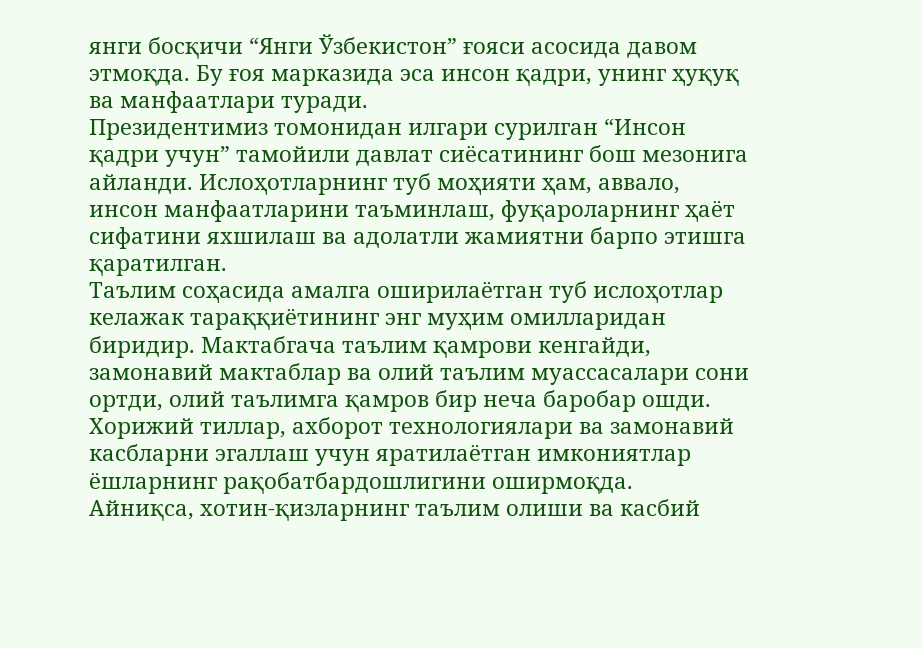янги босқичи “Янги Ўзбекистон” ғояси асосида давом этмоқда. Бу ғоя марказида эса инсон қадри, унинг ҳуқуқ ва манфаатлари туради.
Президентимиз томонидан илгари сурилган “Инсон қадри учун” тамойили давлат сиёсатининг бош мезонига айланди. Ислоҳотларнинг туб моҳияти ҳам, аввало, инсон манфаатларини таъминлаш, фуқароларнинг ҳаёт сифатини яхшилаш ва адолатли жамиятни барпо этишга қаратилган.
Таълим соҳасида амалга оширилаётган туб ислоҳотлар келажак тараққиётининг энг муҳим омилларидан биридир. Мактабгача таълим қамрови кенгайди, замонавий мактаблар ва олий таълим муассасалари сони ортди, олий таълимга қамров бир неча баробар ошди. Хорижий тиллар, ахборот технологиялари ва замонавий касбларни эгаллаш учун яратилаётган имкониятлар ёшларнинг рақобатбардошлигини оширмоқда.
Айниқса, хотин-қизларнинг таълим олиши ва касбий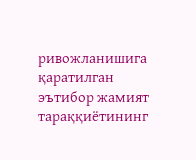ривожланишига қаратилган эътибор жамият тараққиётининг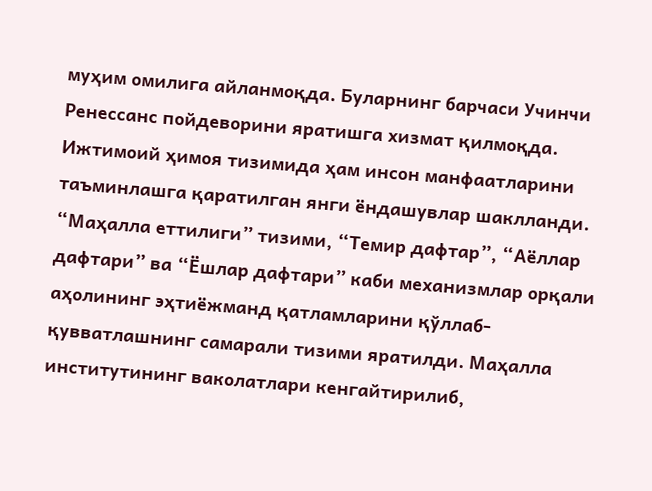муҳим омилига айланмоқда. Буларнинг барчаси Учинчи Ренессанс пойдеворини яратишга хизмат қилмоқда.
Ижтимоий ҳимоя тизимида ҳам инсон манфаатларини таъминлашга қаратилган янги ёндашувлар шаклланди. “Маҳалла еттилиги” тизими, “Темир дафтар”, “Аёллар дафтари” ва “Ёшлар дафтари” каби механизмлар орқали аҳолининг эҳтиёжманд қатламларини қўллаб-қувватлашнинг самарали тизими яратилди. Маҳалла институтининг ваколатлари кенгайтирилиб,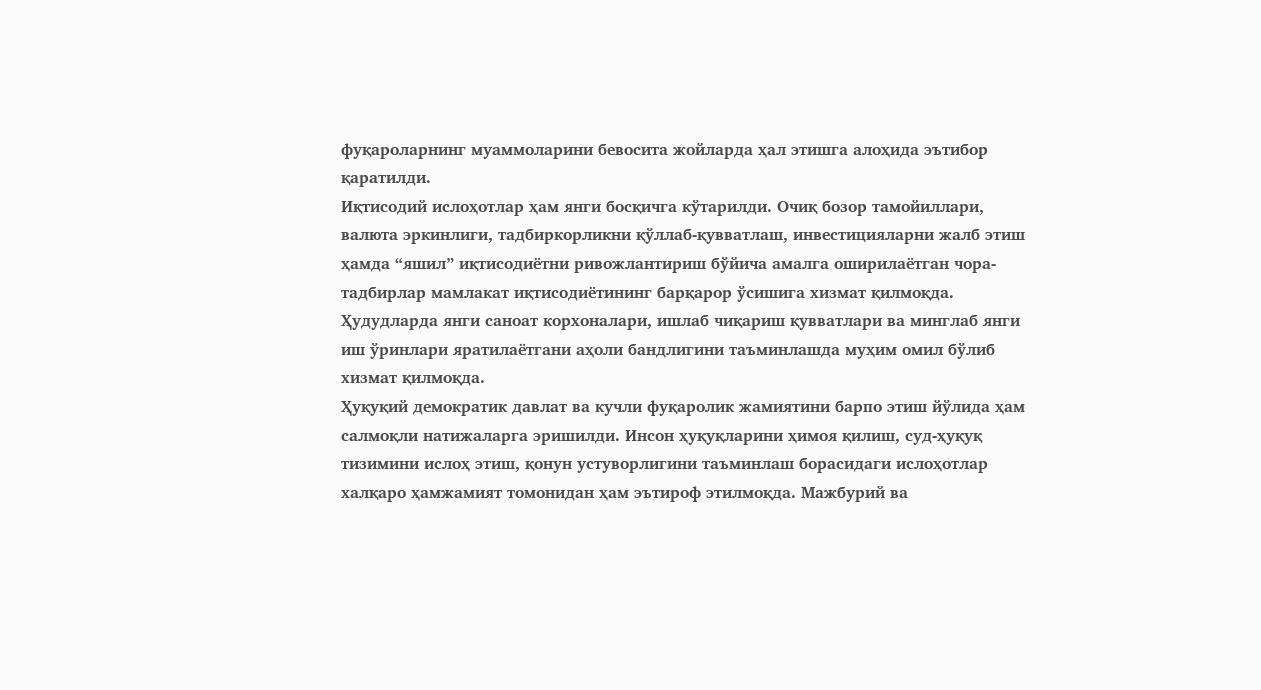фуқароларнинг муаммоларини бевосита жойларда ҳал этишга алоҳида эътибор қаратилди.
Иқтисодий ислоҳотлар ҳам янги босқичга кўтарилди. Очиқ бозор тамойиллари, валюта эркинлиги, тадбиркорликни қўллаб-қувватлаш, инвестицияларни жалб этиш ҳамда “яшил” иқтисодиётни ривожлантириш бўйича амалга оширилаётган чора-тадбирлар мамлакат иқтисодиётининг барқарор ўсишига хизмат қилмоқда. Ҳудудларда янги саноат корхоналари, ишлаб чиқариш қувватлари ва минглаб янги иш ўринлари яратилаётгани аҳоли бандлигини таъминлашда муҳим омил бўлиб хизмат қилмоқда.
Ҳуқуқий демократик давлат ва кучли фуқаролик жамиятини барпо этиш йўлида ҳам салмоқли натижаларга эришилди. Инсон ҳуқуқларини ҳимоя қилиш, суд-ҳуқуқ тизимини ислоҳ этиш, қонун устуворлигини таъминлаш борасидаги ислоҳотлар халқаро ҳамжамият томонидан ҳам эътироф этилмоқда. Мажбурий ва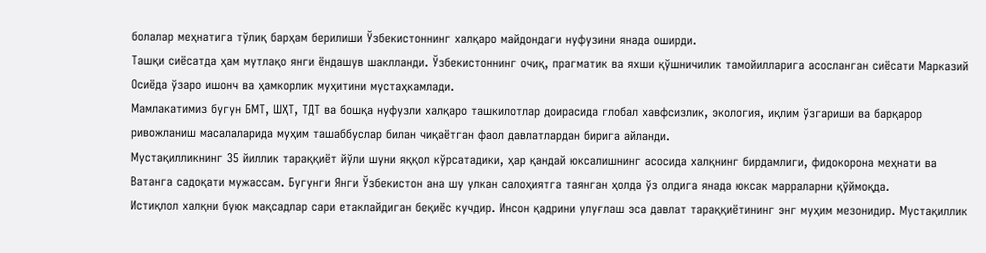болалар меҳнатига тўлиқ барҳам берилиши Ўзбекистоннинг халқаро майдондаги нуфузини янада оширди.
Ташқи сиёсатда ҳам мутлақо янги ёндашув шаклланди. Ўзбекистоннинг очиқ, прагматик ва яхши қўшничилик тамойилларига асосланган сиёсати Марказий Осиёда ўзаро ишонч ва ҳамкорлик муҳитини мустаҳкамлади.
Мамлакатимиз бугун БМТ, ШҲТ, ТДТ ва бошқа нуфузли халқаро ташкилотлар доирасида глобал хавфсизлик, экология, иқлим ўзгариши ва барқарор ривожланиш масалаларида муҳим ташаббуслар билан чиқаётган фаол давлатлардан бирига айланди.
Мустақилликнинг 35 йиллик тараққиёт йўли шуни яққол кўрсатадики, ҳар қандай юксалишнинг асосида халқнинг бирдамлиги, фидокорона меҳнати ва Ватанга садоқати мужассам. Бугунги Янги Ўзбекистон ана шу улкан салоҳиятга таянган ҳолда ўз олдига янада юксак марраларни қўймоқда.
Истиқлол халқни буюк мақсадлар сари етаклайдиган беқиёс кучдир. Инсон қадрини улуғлаш эса давлат тараққиётининг энг муҳим мезонидир. Мустақиллик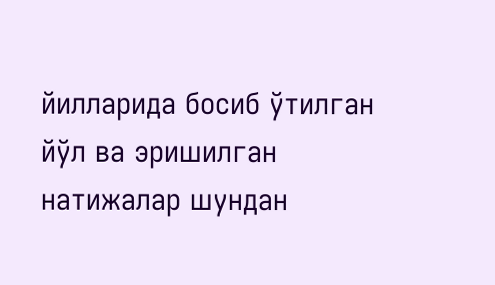йилларида босиб ўтилган йўл ва эришилган натижалар шундан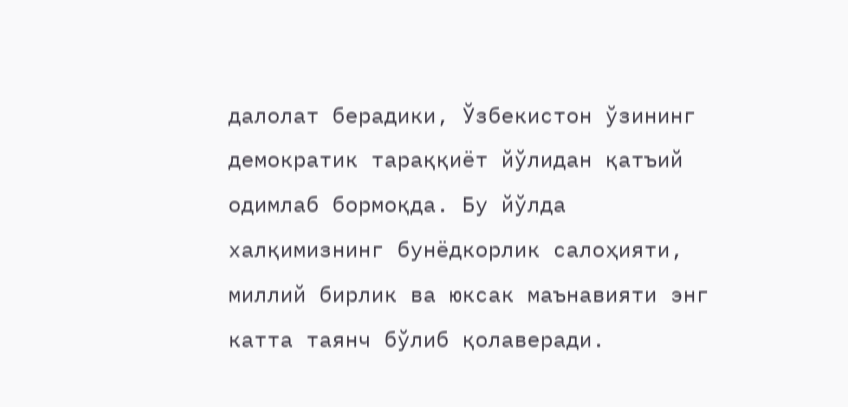далолат берадики, Ўзбекистон ўзининг демократик тараққиёт йўлидан қатъий одимлаб бормоқда. Бу йўлда халқимизнинг бунёдкорлик салоҳияти, миллий бирлик ва юксак маънавияти энг катта таянч бўлиб қолаверади.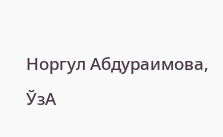Норгул Абдураимова, ЎзА